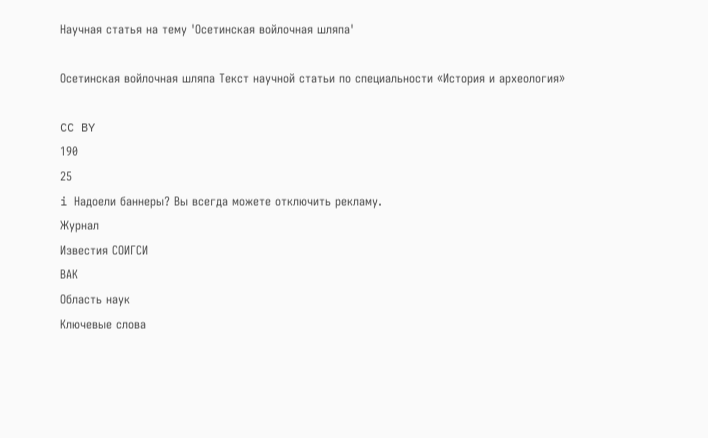Научная статья на тему 'Осетинская войлочная шляпа'

Осетинская войлочная шляпа Текст научной статьи по специальности «История и археология»

CC BY
190
25
i Надоели баннеры? Вы всегда можете отключить рекламу.
Журнал
Известия СОИГСИ
ВАК
Область наук
Ключевые слова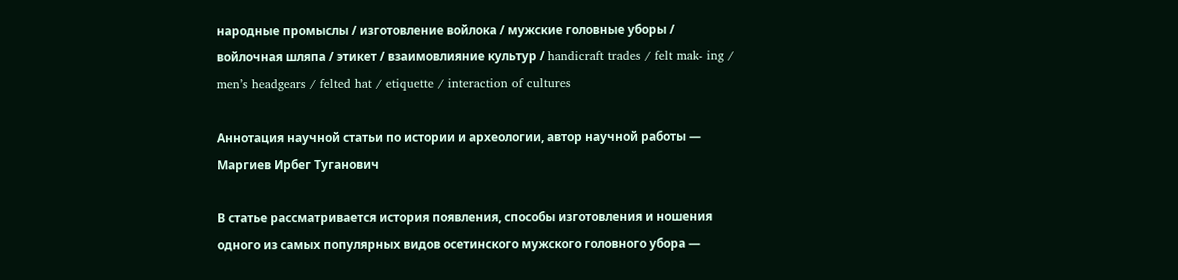народные промыслы / изготовление войлока / мужские головные уборы / войлочная шляпа / этикет / взаимовлияние культур / handicraft trades / felt mak- ing / men’s headgears / felted hat / etiquette / interaction of cultures

Аннотация научной статьи по истории и археологии, автор научной работы — Маргиев Ирбег Туганович

В статье рассматривается история появления, способы изготовления и ношения одного из самых популярных видов осетинского мужского головного убора —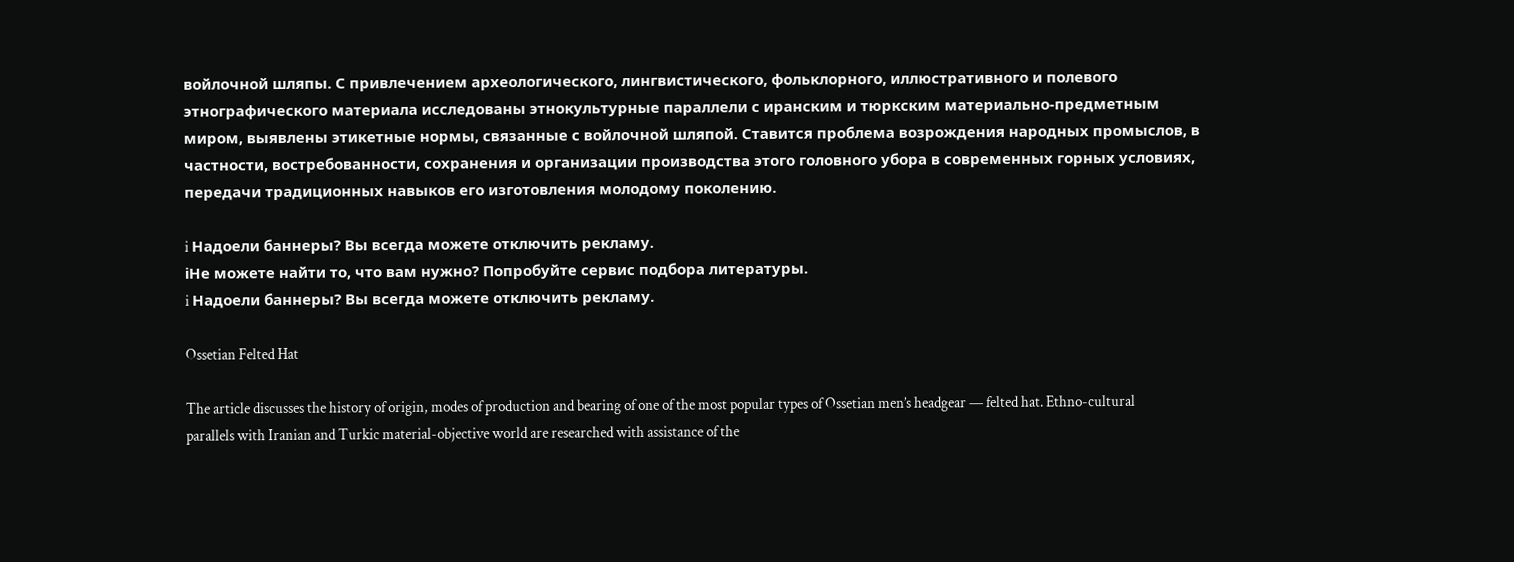войлочной шляпы. С привлечением археологического, лингвистического, фольклорного, иллюстративного и полевого этнографического материала исследованы этнокультурные параллели с иранским и тюркским материально-предметным миром, выявлены этикетные нормы, связанные с войлочной шляпой. Ставится проблема возрождения народных промыслов, в частности, востребованности, сохранения и организации производства этого головного убора в современных горных условиях, передачи традиционных навыков его изготовления молодому поколению.

i Надоели баннеры? Вы всегда можете отключить рекламу.
iНе можете найти то, что вам нужно? Попробуйте сервис подбора литературы.
i Надоели баннеры? Вы всегда можете отключить рекламу.

Ossetian Felted Hat

The article discusses the history of origin, modes of production and bearing of one of the most popular types of Ossetian men’s headgear — felted hat. Ethno-cultural parallels with Iranian and Turkic material-objective world are researched with assistance of the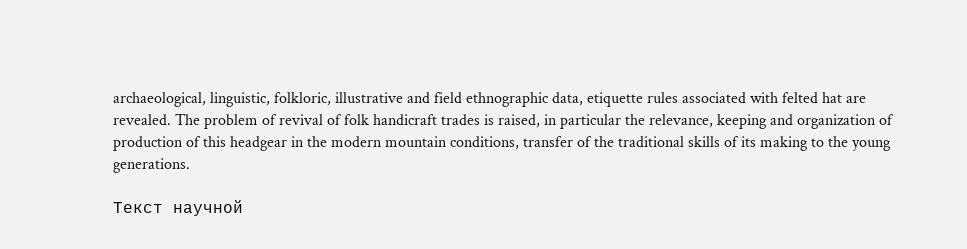archaeological, linguistic, folkloric, illustrative and field ethnographic data, etiquette rules associated with felted hat are revealed. The problem of revival of folk handicraft trades is raised, in particular the relevance, keeping and organization of production of this headgear in the modern mountain conditions, transfer of the traditional skills of its making to the young generations.

Текст научной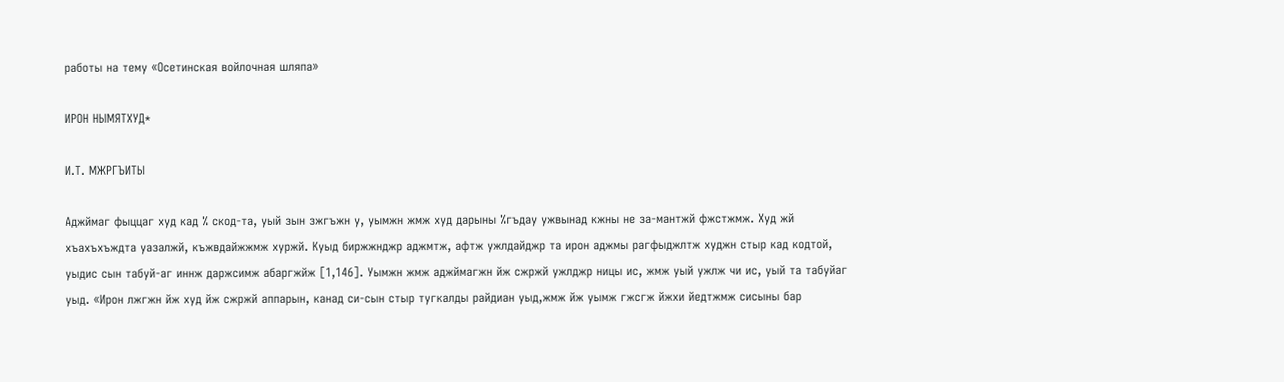работы на тему «Осетинская войлочная шляпа»

ИРОН НЫМЯТХУД*

И.Т. МЖРГЪИТЫ

Аджймаг фыццаг худ кад % скод-та, уый зын зжгъжн у, уымжн жмж худ дарыны %гъдау ужвынад кжны не за-мантжй фжстжмж. Худ жй хъахъхъждта уазалжй, къжвдайжжмж хуржй. Куыд биржжнджр аджмтж, афтж ужлдайджр та ирон аджмы рагфыджлтж худжн стыр кад кодтой, уыдис сын табуй-аг иннж даржсимж абаргжйж [1,146]. Уымжн жмж аджймагжн йж сжржй ужлджр ницы ис, жмж уый ужлж чи ис, уый та табуйаг уыд. «Ирон лжгжн йж худ йж сжржй аппарын, канад си-сын стыр тугкалды райдиан уыд,жмж йж уымж гжсгж йжхи йедтжмж сисыны бар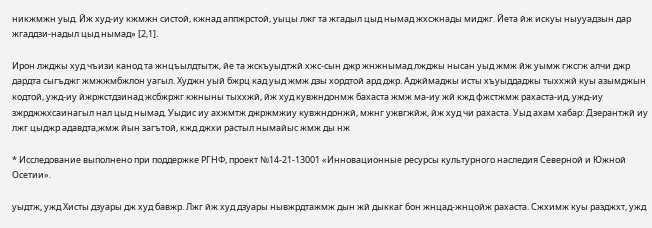никжмжн уыд. Йж худ-иу кжмжн систой, кжнад аппжрстой, уыцы лжг та жгадыл цыд нымад жхсжнады миджг. Йета йж искуы ныууадзын дар жгаддзи-надыл цыд нымад» [2,1].

Ирон лжджы худ чъизи канод та жнцъылдтытж, йе та жскъуыдтжй хжс-сын джр жнжнымад лжджы нысан уыд жмж йж уымж гжсгж алчи джр дардта сыгъджг жмжжмбжлон уагыл. Худжн уый бжрц кад уыд жмж дзы хордтой ард джр. Аджймаджы исты хъуыддаджы тыххжй куы азымджын кодтой, ужд-иу йжржстдзинад жсбжржг кжныны тыххжй, йж худ кувжндонмж бахаста жмж ма-иу жй кжд фжстжмж рахаста-ид, ужд-иу зжрджжхсаинагыл нал цыд нымад. Уыдис иу ахжмтж джржмжиу кувжндонжй, мжнг ужвгжйж, йж худ чи рахаста. Уыд ахам хабар: Дзерантжй иу лжг цыджр адавдта,жмж йын загътой, кжд джхи растыл нымайыс жмж ды нж

* Исследование выполнено при поддержке РГНФ, проект №14-21-13001 «Инновационные ресурсы культурного наследия Северной и Южной Осетии».

уыдтж, ужд Хисты дзуары дж худ бавжр. Лжг йж худ дзуары нывжрдтажмж дын жй дыккаг бон жнцад-жнцойж рахаста. Сжхимж куы разджхт, ужд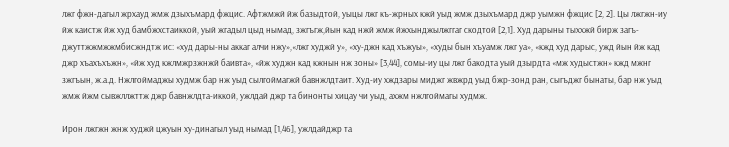лжг фжн-дагыл жрхауд жмж дзыхъмард фжцис. Афтжмжй йж базыдтой, уыцы лжг къ-жрных кжй уыд жмж дзыхъмард джр уымжн фжцис [2, 2]. Цы лжгжн-иу йж каистж йж худ бамбжхстаиккой, уый жгадыл цыд нымад, зжгъгж,йын кад нжй жмж йжхынджылжггаг скодтой [2,1]. Худ дарыны тыххжй бирж загъ-джуттжжмжжмбисжндтж ис: «худ дары-ны аккаг алчи нжу»,«лжг худжй у», «ху-джн кад хъжуы», «худы бын хъуамж лжг уа», «кжд худ дарыс, ужд йын йж кад джр хъахъхъжн», «йж худ кжлмжрзжнжй баивта», «йж худжн кад кжнын нж зоны» [3,44], сомы-иу цы лжг бакодта уый дзырдта «мж худыстжн» кжд мжнг зжгъын, ж.а.д. Нжлгоймаджы худмж бар нж уыд сылгоймагжй бавнжлдтаит. Худ-иу хждзары миджг жвжрд уыд бжр-зонд ран, сыгъджг бынаты, бар нж уыд жмж йжм сывжллжттж джр бавнжлдта-иккой, ужлдай джр та бинонты хицау чи уыд, ахжм нжлгоймагы худмж.

Ирон лжгжн жнж худжй цжуын ху-динагыл уыд нымад [1,46], ужлдайджр та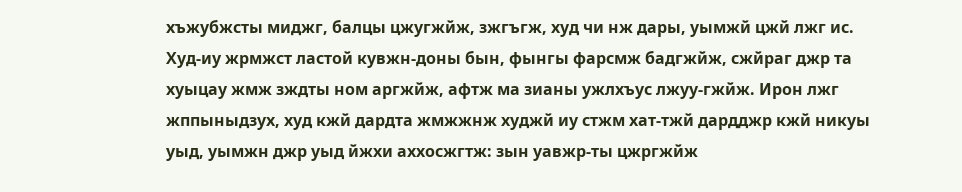хъжубжсты миджг, балцы цжугжйж, зжгъгж, худ чи нж дары, уымжй цжй лжг ис. Худ-иу жрмжст ластой кувжн-доны бын, фынгы фарсмж бадгжйж, сжйраг джр та хуыцау жмж зждты ном аргжйж, афтж ма зианы ужлхъус лжуу-гжйж. Ирон лжг жппыныдзух, худ кжй дардта жмжжнж худжй иу стжм хат-тжй дардджр кжй никуы уыд, уымжн джр уыд йжхи аххосжгтж: зын уавжр-ты цжргжйж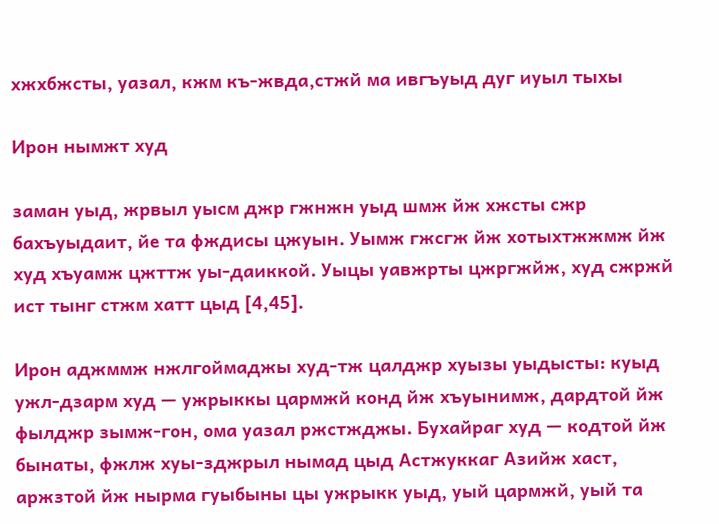хжхбжсты, уазал, кжм къ-жвда,стжй ма ивгъуыд дуг иуыл тыхы

Ирон нымжт худ

заман уыд, жрвыл уысм джр гжнжн уыд шмж йж хжсты сжр бахъуыдаит, йе та фждисы цжуын. Уымж гжсгж йж хотыхтжжмж йж худ хъуамж цжттж уы-даиккой. Уыцы уавжрты цжргжйж, худ сжржй ист тынг стжм хатт цыд [4,45].

Ирон аджммж нжлгоймаджы худ-тж цалджр хуызы уыдысты: куыд ужл-дзарм худ — ужрыккы цармжй конд йж хъуынимж, дардтой йж фылджр зымж-гон, ома уазал ржстжджы. Бухайраг худ — кодтой йж бынаты, фжлж хуы-зджрыл нымад цыд Астжуккаг Азийж хаст, аржзтой йж нырма гуыбыны цы ужрыкк уыд, уый цармжй, уый та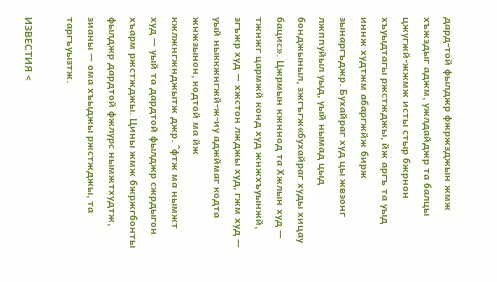дард-той фылджр фжржзджын жмж хъжздыг аджм, ужлдайджр та балцы цжугжй-жжмж исты стыр бжрнон хъуыдтагы ржстжджы, йж аргъ та уыд иннж худтжм абаргжйж бирж зынаргъджр. Бухайраг худ цы жвзонг лжппуйыл уыд, уый нымад цыд бонджыныл, зжгъгж«бухайраг худы хицау бацис». Цжрмын кжннод та Хжлын худ — тжнжг цармжй конд худ жнжхъуынжй, згъжр худ — хжстон лжджы худ, гжм худ — уый ныккжнгжй-ж-иу аджймаг кодта жнжзынон, кодтой ма йж кжлжнгжнджытж джр. ^фтж ма нымжт худ — уый та дардтой фылджр сжрдыгон хъарм ржстжджы. Цины жмж бжржгбонты фылджр дардтой фжлурс нымжтхудтж, зианы — ома хъыджы ржстжджы, та таргъуызтж.

ИЗВЕСТИЯ <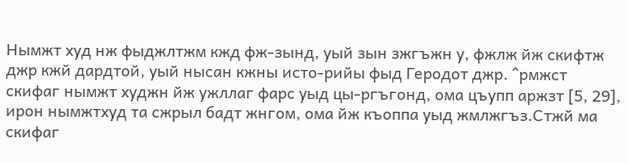Нымжт худ нж фыджлтжм кжд фж-зынд, уый зын зжгъжн у, фжлж йж скифтж джр кжй дардтой, уый нысан кжны исто-рийы фыд Геродот джр. ^рмжст скифаг нымжт худжн йж ужллаг фарс уыд цы-ргъгонд, ома цъупп аржзт [5, 29], ирон нымжтхуд та сжрыл бадт жнгом, ома йж къоппа уыд жмлжгъз.Стжй ма скифаг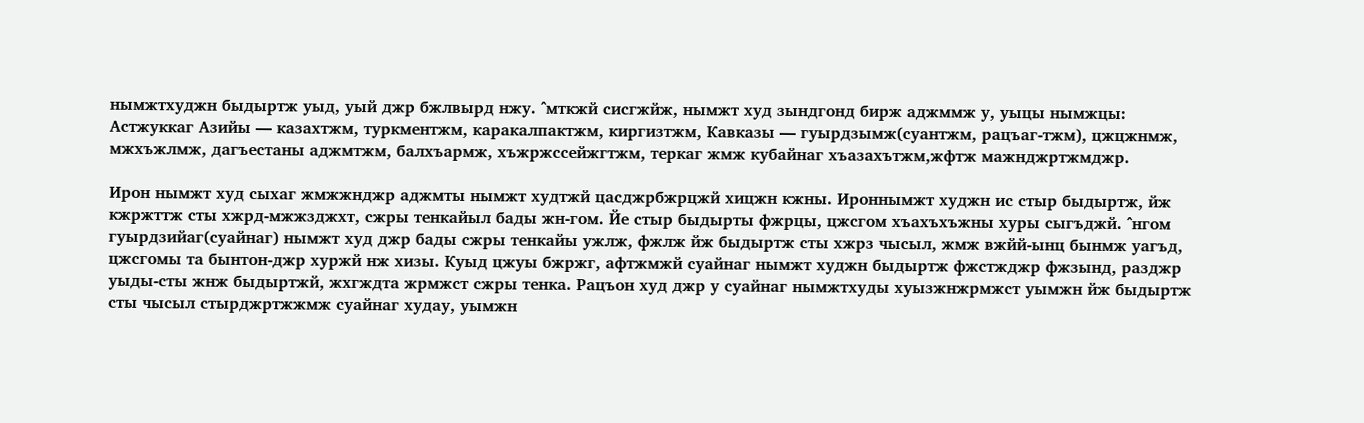нымжтхуджн быдыртж уыд, уый джр бжлвырд нжу. ^мткжй сисгжйж, нымжт худ зындгонд бирж аджммж у, уыцы нымжцы: Астжуккаг Азийы — казахтжм, туркментжм, каракалпактжм, киргизтжм, Кавказы — гуырдзымж(суантжм, рацъаг-тжм), цжцжнмж, мжхъжлмж, дагъестаны аджмтжм, балхъармж, хъжржссейжгтжм, теркаг жмж кубайнаг хъазахътжм,жфтж мажнджртжмджр.

Ирон нымжт худ сыхаг жмжжнджр аджмты нымжт худтжй цасджрбжрцжй хицжн кжны. Ироннымжт худжн ис стыр быдыртж, йж кжржттж сты хжрд-мжжзджхт, сжры тенкайыл бады жн-гом. Йе стыр быдырты фжрцы, цжсгом хъахъхъжны хуры сыгъджй. ^нгом гуырдзийаг(суайнаг) нымжт худ джр бады сжры тенкайы ужлж, фжлж йж быдыртж сты хжрз чысыл, жмж вжйй-ынц бынмж уагъд, цжсгомы та бынтон-джр хуржй нж хизы. Куыд цжуы бжржг, афтжмжй суайнаг нымжт худжн быдыртж фжстжджр фжзынд, разджр уыды-сты жнж быдыртжй, жхгждта жрмжст сжры тенка. Рацъон худ джр у суайнаг нымжтхуды хуызжнжрмжст уымжн йж быдыртж сты чысыл стырджртжжмж суайнаг худау, уымжн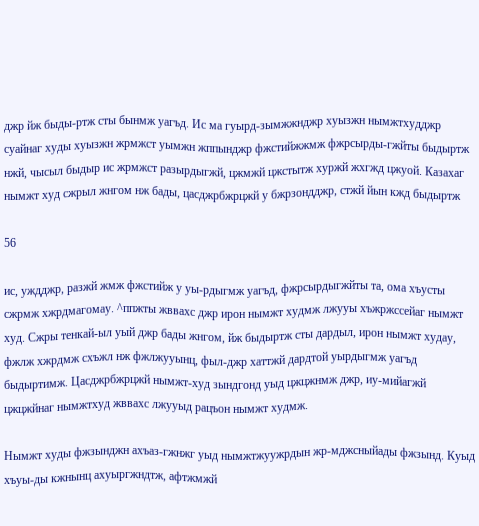джр йж быды-ртж сты бынмж уагъд. Ис ма гуырд-зымжжнджр хуызжн нымжтхудджр суайнаг худы хуызжн жрмжст уымжн жппынджр фжстийжжмж фжрсырды-гжйты быдыртж нжй, чысыл быдыр ис жрмжст разырдыгжй, цжмжй цжстытж хуржй жхгжд цжуой. Казахаг нымжт худ сжрыл жнгом нж бады, цасджрбжрцжй у бжрзондджр, стжй йын кжд быдыртж

56

ис, уждджр, разжй жмж фжстийж у уы-рдыгмж уагъд, фжрсырдыгжйты та, ома хъусты сжрмж хжрдмагомау. ^ппжты жввахс джр ирон нымжт худмж лжууы хъжржссейаг нымжт худ. Сжры тенкай-ыл уый джр бады жнгом, йж быдыртж сты дардыл, ирон нымжт худау, фжлж хжрдмж схъжл нж фжлжууынц, фыл-джр хаттжй дардтой уырдыгмж уагъд быдыртимж. Цасджрбжрцжй нымжт-худ зындгонд уыд цжцжнмж джр, иу-мийагжй цжцжйнаг нымжтхуд жввахс лжууыд рацъон нымжт худмж.

Нымжт худы фжзынджн ахъаз-гжнжг уыд нымжтжуужрдын жр-мджсныйады фжзынд. Куыд хъуы-ды кжнынц ахуыргжндтж, афтжмжй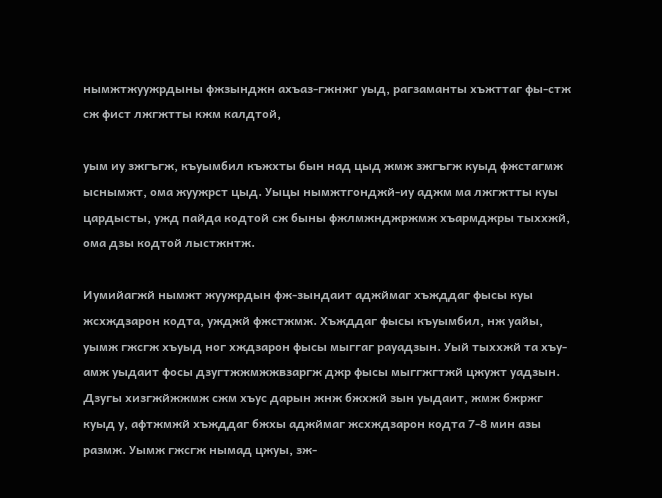нымжтжуужрдыны фжзынджн ахъаз-гжнжг уыд, рагзаманты хъжттаг фы-стж сж фист лжгжтты кжм калдтой,

уым иу зжгъгж, къуымбил къжхты бын над цыд жмж зжгъгж куыд фжстагмж ыснымжт, ома жуужрст цыд. Уыцы нымжтгонджй-иу аджм ма лжгжтты куы цардысты, ужд пайда кодтой сж быны фжлмжнджржмж хъармджры тыххжй, ома дзы кодтой лыстжнтж.

Иумийагжй нымжт жуужрдын фж-зындаит аджймаг хъжддаг фысы куы жсхждзарон кодта, ужджй фжстжмж. Хъжддаг фысы къуымбил, нж уайы, уымж гжсгж хъуыд ног хждзарон фысы мыггаг рауадзын. Уый тыххжй та хъу-амж уыдаит фосы дзугтжжмжжвзаргж джр фысы мыггжгтжй цжужт уадзын. Дзугы хизгжйжжмж сжм хъус дарын жнж бжхжй зын уыдаит, жмж бжржг куыд у, афтжмжй хъжддаг бжхы аджймаг жсхждзарон кодта 7-8 мин азы размж. Уымж гжсгж нымад цжуы, зж-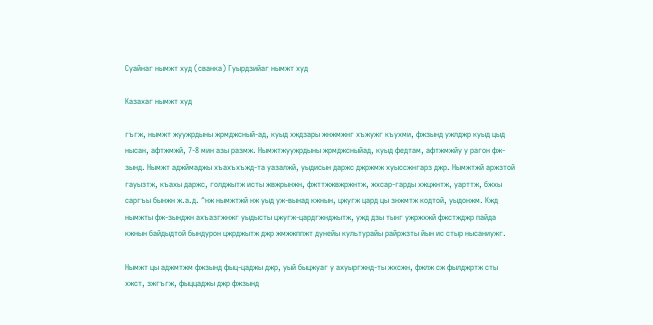Суайнаг нымжт худ (сванка) Гуырдзийаг нымжт худ

Казахаг нымжт худ

гъгж, нымжт жуужрдыны жрмджсный-ад, куыд хждзары жнжмжнг хъжужг къухми, фжзынд ужлджр куыд цыд нысан, афтжмжй, 7-8 мин азы размж. Нымжтжуужрдыны жрмджсныйад, куыд федтам, афтжмжйу у рагон фж-зынд. Нымжт аджймаджы хъахъхъжд-та уазалжй, уыдисын даржс джржмж хуыссжнгарз джр. Нымжтжй аржзтой гауызтж, къахы даржс, голджытж исты жвжрынжн, фжттжжвжржнтж, жхсар-гарды хжцжнтж, уарттж, бжхы саргъы бынжн ж.а.д. ^нж нымжтжй нж уыд уж-вынад кжнын, цжугж цард цы знжмтж кодтой, уыдонжм. Кжд нымжты фж-зынджн ахъазгжнжг уыдысты цжугж-цардгжнджытж, ужд дзы тынг ужржхжй фжстжджр пайда кжнын байдыдтой бындурон цжрджытж джр жмжжппжт дунейы культурайы райржзты йын ис стыр нысаниужг.

Нымжт цы аджмтжм фжзынд фыц-цаджы джр, уый быцжуаг у ахуыргжнд-ты жхсжн, фжлж сж фылджртж сты хжст, зжгъгж, фыццаджы джр фжзынд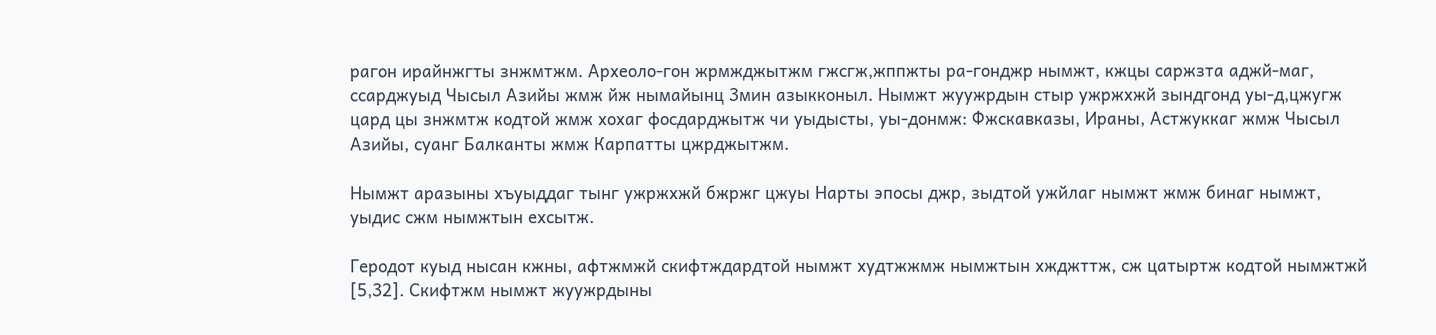рагон ирайнжгты знжмтжм. Археоло-гон жрмжджытжм гжсгж,жппжты ра-гонджр нымжт, кжцы саржзта аджй-маг, ссарджуыд Чысыл Азийы жмж йж нымайынц 3мин азыкконыл. Нымжт жуужрдын стыр ужржхжй зындгонд уы-д,цжугж цард цы знжмтж кодтой жмж хохаг фосдарджытж чи уыдысты, уы-донмж: Фжскавказы, Ираны, Астжуккаг жмж Чысыл Азийы, суанг Балканты жмж Карпатты цжрджытжм.

Нымжт аразыны хъуыддаг тынг ужржхжй бжржг цжуы Нарты эпосы джр, зыдтой ужйлаг нымжт жмж бинаг нымжт, уыдис сжм нымжтын ехсытж.

Геродот куыд нысан кжны, афтжмжй скифтждардтой нымжт худтжжмж нымжтын хжджттж, сж цатыртж кодтой нымжтжй [5,32]. Скифтжм нымжт жуужрдыны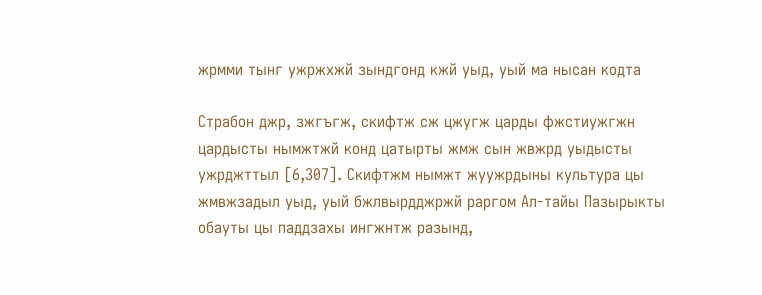жрмми тынг ужржхжй зындгонд кжй уыд, уый ма нысан кодта

Страбон джр, зжгъгж, скифтж сж цжугж царды фжстиужгжн цардысты нымжтжй конд цатырты жмж сын жвжрд уыдысты ужрджттыл [6,307]. Скифтжм нымжт жуужрдыны культура цы жмвжзадыл уыд, уый бжлвырдджржй раргом Ал-тайы Пазырыкты обауты цы паддзахы ингжнтж разынд,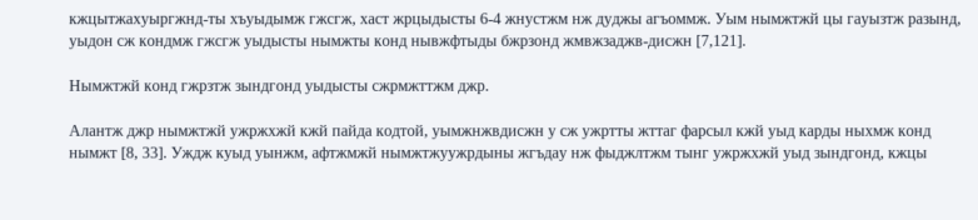кжцытжахуыргжнд-ты хъуыдымж гжсгж, хаст жрцыдысты 6-4 жнустжм нж дуджы агъоммж. Уым нымжтжй цы гауызтж разынд, уыдон сж кондмж гжсгж уыдысты нымжты конд нывжфтыды бжрзонд жмвжзаджв-дисжн [7,121].

Нымжтжй конд гжрзтж зындгонд уыдысты сжрмжттжм джр.

Алантж джр нымжтжй ужржхжй кжй пайда кодтой, уымжнжвдисжн у сж ужртты жттаг фарсыл кжй уыд карды ныхмж конд нымжт [8, 33]. Уждж куыд уынжм, афтжмжй нымжтжуужрдыны жгъдау нж фыджлтжм тынг ужржхжй уыд зындгонд, кжцы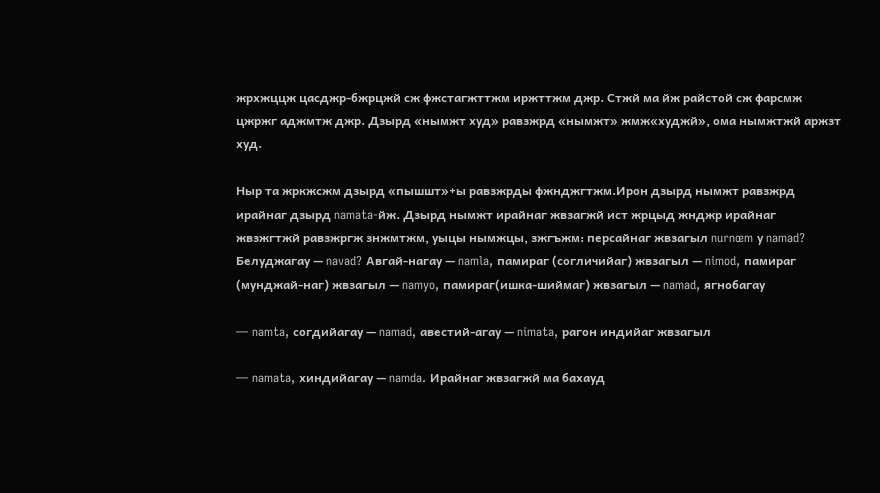жрхжццж цасджр-бжрцжй сж фжстагжттжм иржттжм джр. Стжй ма йж райстой сж фарсмж цжржг аджмтж джр. Дзырд «нымжт худ» равзжрд «нымжт» жмж«худжй», ома нымжтжй аржзт худ.

Ныр та жркжсжм дзырд «пышшт»+ы равзжрды фжнджгтжм.Ирон дзырд нымжт равзжрд ирайнаг дзырд namata-йж. Дзырд нымжт ирайнаг жвзагжй ист жрцыд жнджр ирайнаг жвзжгтжй равзжргж знжмтжм, уыцы нымжцы, зжгъжм: персайнаг жвзагыл nurnœm у namad? Белуджагау — navad? Авгай-нагау — namla, памираг (согличийаг) жвзагыл — nimod, памираг (мунджай-наг) жвзагыл — namyo, памираг(ишка-шиймаг) жвзагыл — namad, ягнобагау

— namta, согдийагау — namad, авестий-агау — nimata, рагон индийаг жвзагыл

— namata, хиндийагау — namda. Ирайнаг жвзагжй ма бахауд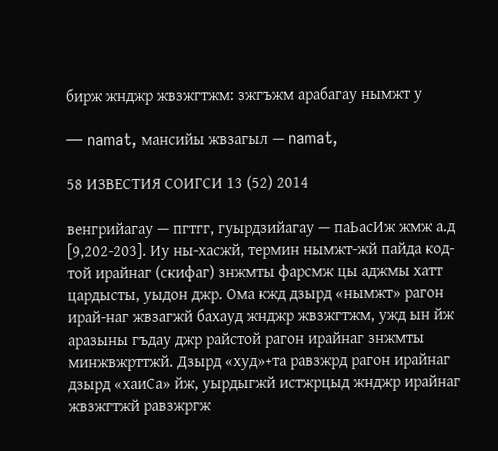бирж жнджр жвзжгтжм: зжгъжм арабагау нымжт у

— namat, мансийы жвзагыл — namat,

58 ИЗВЕСТИЯ СОИГСИ 13 (52) 2014

венгрийагау — пгтгг, гуырдзийагау — паЬасИж жмж а.д [9,202-203]. Иу ны-хасжй, термин нымжт-жй пайда код-той ирайнаг (скифаг) знжмты фарсмж цы аджмы хатт цардысты, уыдон джр. Ома кжд дзырд «нымжт» рагон ирай-наг жвзагжй бахауд жнджр жвзжгтжм, ужд ын йж аразыны гъдау джр райстой рагон ирайнаг знжмты минжвжрттжй. Дзырд «худ»+та равзжрд рагон ирайнаг дзырд «хаиСа» йж, уырдыгжй истжрцыд жнджр ирайнаг жвзжгтжй равзжргж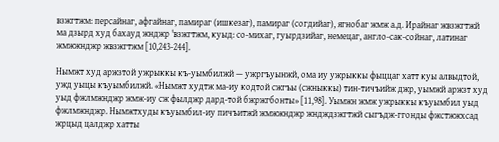взжгтжм: персайнаг, афгайнаг, памираг (ишкезаг), памираг (согдийаг), ягнобаг жмж а.д. Ирайнаг жвзжгтжй ма дзырд худ бахауд жнджр 'взжгтжм, куыд: со-михаг, гуырдзийаг, немецаг, англо-сак-сойнаг, латинаг жмжжнджр жвзжгтжм [10,243-244].

Нымжт худ аржзтой ужрыккы къ-уымбилжй — ужргъуынжй, ома иу ужрыккы фыццаг хатт куы алвыдтой, ужд уыцы къуымбилжй. «Нымжт худтж ма-иу кодтой сжгъы (сжныккы) тин-тичъийж джр, уымжй аржзт худ уыд фжлмжнджр жмж-иу сж фылджр дард-той бжржгбонты» [11,98]. Уымжн жмж ужрыккы къуымбил уыд фжлмжнджр. Нымжтхуды къуымбил-иу пичъитжй жмжжнджр жндждзжгтжй сыгъдж-ггонды фжстжжхсад жрцыд цалджр хатты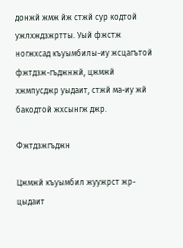донжй жмж йж стжй сур кодтой ужлхждзжртты. Уый фжстж ногжхсад къуымбилы-иу жсцагътой фжтдзж-гъджнжй, цжмжй хжмпусджр уыдаит, стжй ма-иу жй бакодтой жхсынгж джр.

Фжтдзжгъджн

Цжмжй къуымбил жуужрст жр-цыдаит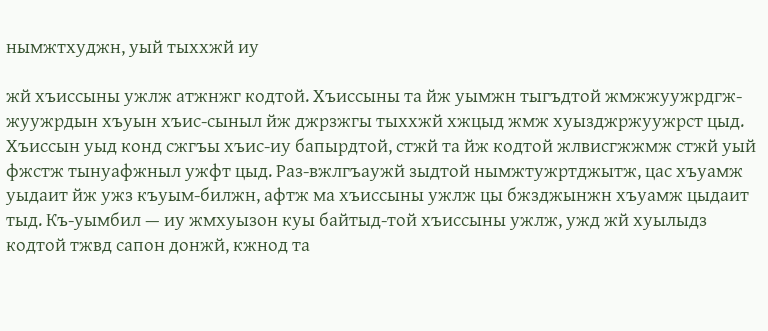нымжтхуджн, уый тыххжй иу

жй хъиссыны ужлж атжнжг кодтой. Хъиссыны та йж уымжн тыгъдтой жмжжуужрдгж-жуужрдын хъуын хъис-сыныл йж джрзжгы тыххжй хжцыд жмж хуызджржуужрст цыд. Хъиссын уыд конд сжгъы хъис-иу бапырдтой, стжй та йж кодтой жлвисгжжмж стжй уый фжстж тынуафжныл ужфт цыд. Раз-вжлгъаужй зыдтой нымжтужртджытж, цас хъуамж уыдаит йж ужз къуым-билжн, афтж ма хъиссыны ужлж цы бжзджынжн хъуамж цыдаит тыд. Къ-уымбил — иу жмхуызон куы байтыд-той хъиссыны ужлж, ужд жй хуылыдз кодтой тжвд сапон донжй, кжнод та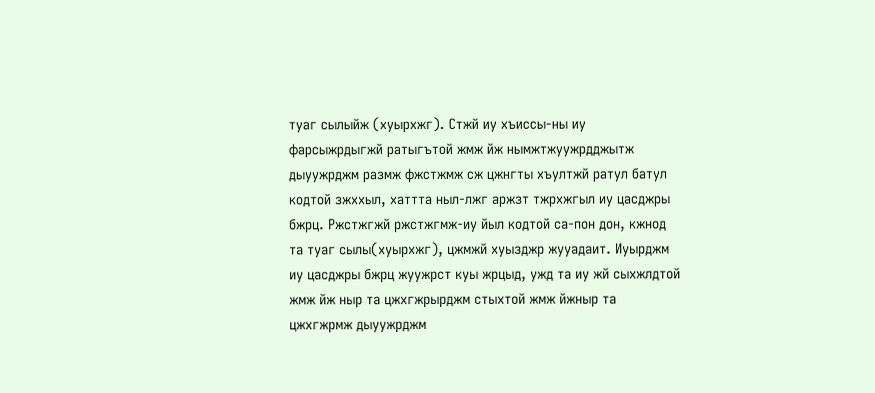туаг сылыйж (хуырхжг). Стжй иу хъиссы-ны иу фарсыжрдыгжй ратыгътой жмж йж нымжтжуужрдджытж дыуужрджм размж фжстжмж сж цжнгты хъултжй ратул батул кодтой зжххыл, хаттта ныл-лжг аржзт тжрхжгыл иу цасджры бжрц. Ржстжгжй ржстжгмж-иу йыл кодтой са-пон дон, кжнод та туаг сылы(хуырхжг), цжмжй хуызджр жууадаит. Иуырджм иу цасджры бжрц жуужрст куы жрцыд, ужд та иу жй сыхжлдтой жмж йж ныр та цжхгжрырджм стыхтой жмж йжныр та цжхгжрмж дыуужрджм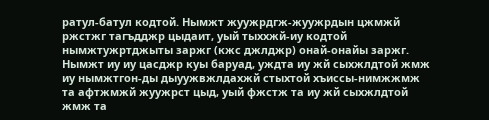ратул-батул кодтой. Нымжт жуужрдгж-жуужрдын цжмжй ржстжг тагъдджр цыдаит, уый тыххжй-иу кодтой нымжтужртджыты заржг (кжс джлджр) онай-онайы заржг. Нымжт иу иу цасджр куы баруад, уждта иу жй сыхжлдтой жмж иу нымжтгон-ды дыуужвжлдахжй стыхтой хъиссы-нимжжмж та афтжмжй жуужрст цыд, уый фжстж та иу жй сыхжлдтой жмж та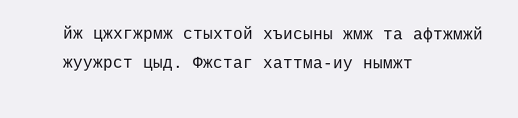йж цжхгжрмж стыхтой хъисыны жмж та афтжмжй жуужрст цыд. Фжстаг хаттма-иу нымжт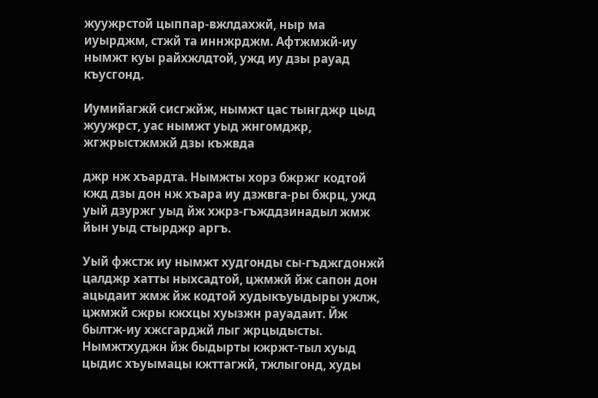жуужрстой цыппар-вжлдахжй, ныр ма иуырджм, стжй та иннжрджм. Афтжмжй-иу нымжт куы райхжлдтой, ужд иу дзы рауад къусгонд.

Иумийагжй сисгжйж, нымжт цас тынгджр цыд жуужрст, уас нымжт уыд жнгомджр, жгжрыстжмжй дзы къжвда

джр нж хъардта. Нымжты хорз бжржг кодтой кжд дзы дон нж хъара иу дзжвга-ры бжрц, ужд уый дзуржг уыд йж хжрз-гъжддзинадыл жмж йын уыд стырджр аргъ.

Уый фжстж иу нымжт худгонды сы-гъджгдонжй цалджр хатты ныхсадтой, цжмжй йж сапон дон ацыдаит жмж йж кодтой худыкъуыдыры ужлж, цжмжй сжры кжхцы хуызжн рауадаит. Йж былтж-иу хжсгарджй лыг жрцыдысты. Нымжтхуджн йж быдырты кжржт-тыл хуыд цыдис хъуымацы кжттагжй, тжлыгонд, худы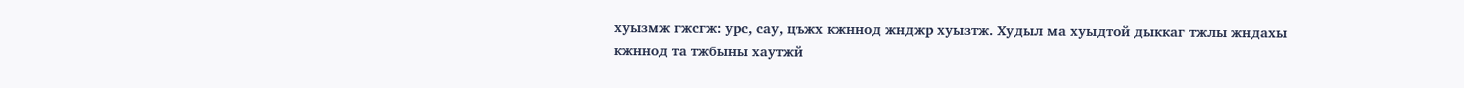хуызмж гжсгж: урс, сау, цъжх кжннод жнджр хуызтж. Худыл ма хуыдтой дыккаг тжлы жндахы кжннод та тжбыны хаутжй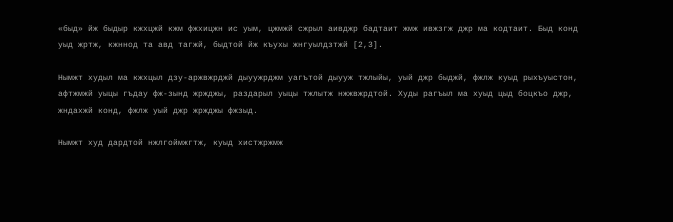«быд» йж быдыр кжхцжй кжм фжхицжн ис уым, цжмжй сжрыл аивджр бадтаит жмж ивжзгж джр ма кодтаит. Быд конд уыд жртж, кжннод та авд тагжй, быдтой йж къухы жнгуылдзтжй [2,3].

Нымжт худыл ма кжхцыл дзу-аржвжрджй дыуужрджм уагътой дыууж тжлыйы, уый джр быджй, фжлж куыд рыхъуыстон, афтжмжй уыцы гъдау фж-зынд жржджы, раздарыл уыцы тжлытж нжжвжрдтой. Худы рагъыл ма хуыд цыд боцкъо джр, жндахжй конд, фжлж уый джр жржджы фжзыд.

Нымжт худ дардтой нжлгоймжгтж, куыд хистжржмж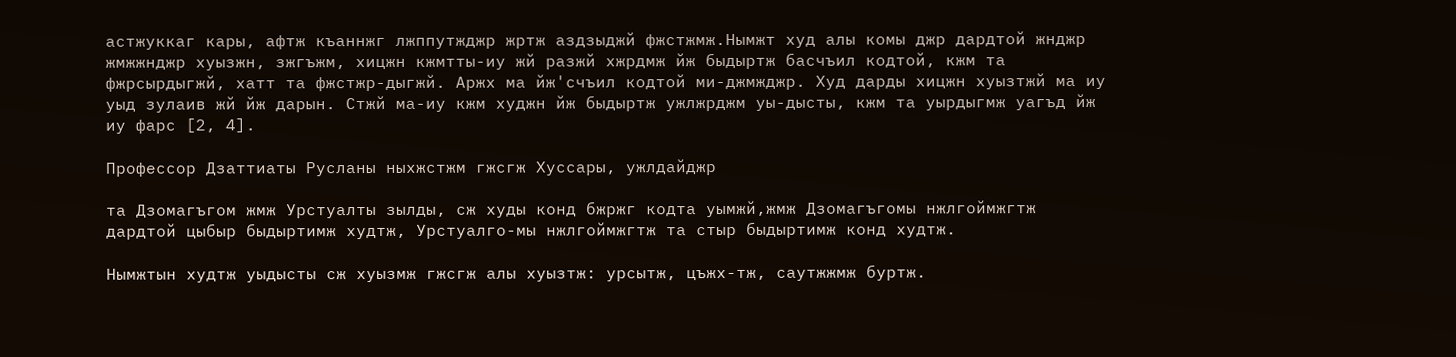астжуккаг кары, афтж къаннжг лжппутжджр жртж аздзыджй фжстжмж.Нымжт худ алы комы джр дардтой жнджр жмжжнджр хуызжн, зжгъжм, хицжн кжмтты-иу жй разжй хжрдмж йж быдыртж басчъил кодтой, кжм та фжрсырдыгжй, хатт та фжстжр-дыгжй. Аржх ма йж'счъил кодтой ми-джмжджр. Худ дарды хицжн хуызтжй ма иу уыд зулаив жй йж дарын. Стжй ма-иу кжм худжн йж быдыртж ужлжрджм уы-дысты, кжм та уырдыгмж уагъд йж иу фарс [2, 4].

Профессор Дзаттиаты Русланы ныхжстжм гжсгж Хуссары, ужлдайджр

та Дзомагъгом жмж Урстуалты зылды, сж худы конд бжржг кодта уымжй,жмж Дзомагъгомы нжлгоймжгтж дардтой цыбыр быдыртимж худтж, Урстуалго-мы нжлгоймжгтж та стыр быдыртимж конд худтж.

Нымжтын худтж уыдысты сж хуызмж гжсгж алы хуызтж: урсытж, цъжх-тж, саутжжмж буртж.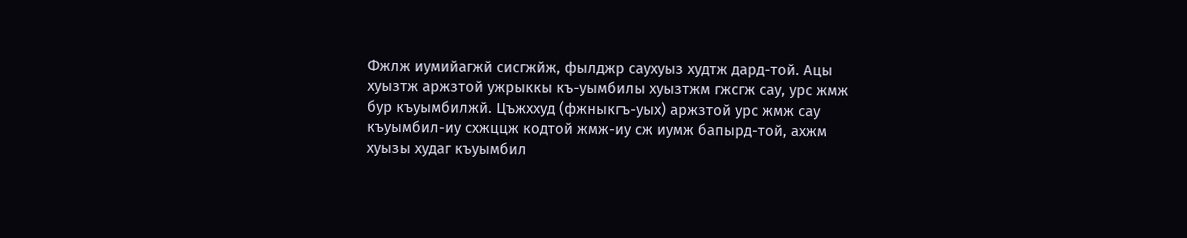Фжлж иумийагжй сисгжйж, фылджр саухуыз худтж дард-той. Ацы хуызтж аржзтой ужрыккы къ-уымбилы хуызтжм гжсгж сау, урс жмж бур къуымбилжй. Цъжххуд (фжныкгъ-уых) аржзтой урс жмж сау къуымбил-иу схжццж кодтой жмж-иу сж иумж бапырд-той, ахжм хуызы худаг къуымбил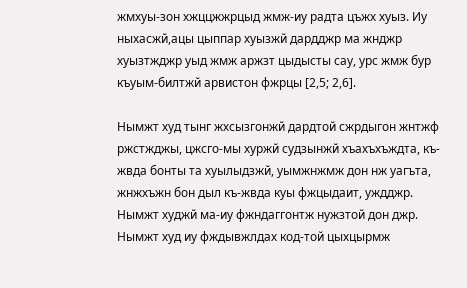жмхуы-зон хжццжжрцыд жмж-иу радта цъжх хуыз. Иу ныхасжй,ацы цыппар хуызжй дардджр ма жнджр хуызтжджр уыд жмж аржзт цыдысты сау, урс жмж бур къуым-билтжй арвистон фжрцы [2,5; 2,6].

Нымжт худ тынг жхсызгонжй дардтой сжрдыгон жнтжф ржстжджы, цжсго-мы хуржй судзынжй хъахъхъждта, къ-жвда бонты та хуылыдзжй, уымжнжмж дон нж уагъта, жнжхъжн бон дыл къ-жвда куы фжцыдаит, уждджр. Нымжт худжй ма-иу фжндаггонтж нужзтой дон джр. Нымжт худ иу фждывжлдах код-той цыхцырмж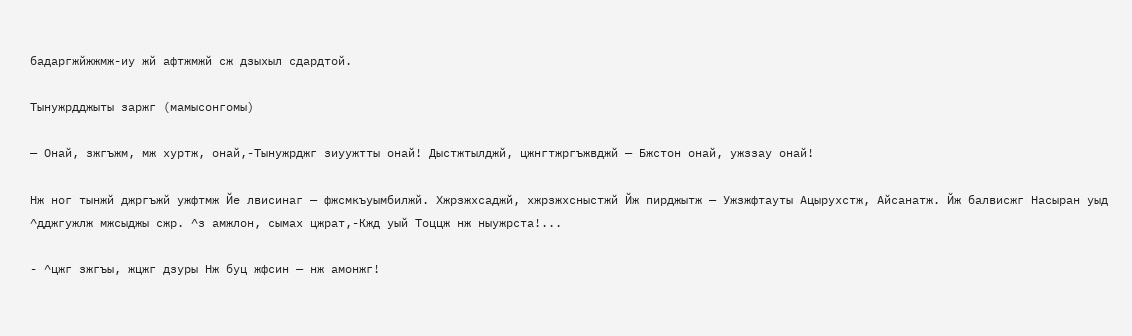бадаргжйжжмж-иу жй афтжмжй сж дзыхыл сдардтой.

Тынужрдджыты заржг (мамысонгомы)

— Онай, зжгъжм, мж хуртж, онай,-Тынужрджг зиуужтты онай! Дыстжтылджй, цжнгтжргъжвджй — Бжстон онай, ужззау онай!

Нж ног тынжй джргъжй ужфтмж Йе лвисинаг — фжсмкъуымбилжй. Хжрзжхсаджй, хжрзжхсныстжй Йж пирджытж — Ужзжфтауты Ацырухстж, Айсанатж. Йж балвисжг Насыран уыд ^дджгужлж мжсыджы сжр. ^з амжлон, сымах цжрат,-Кжд уый Тоццж нж ныужрста!...

- ^цжг зжгъы, жцжг дзуры Нж буц жфсин — нж амонжг!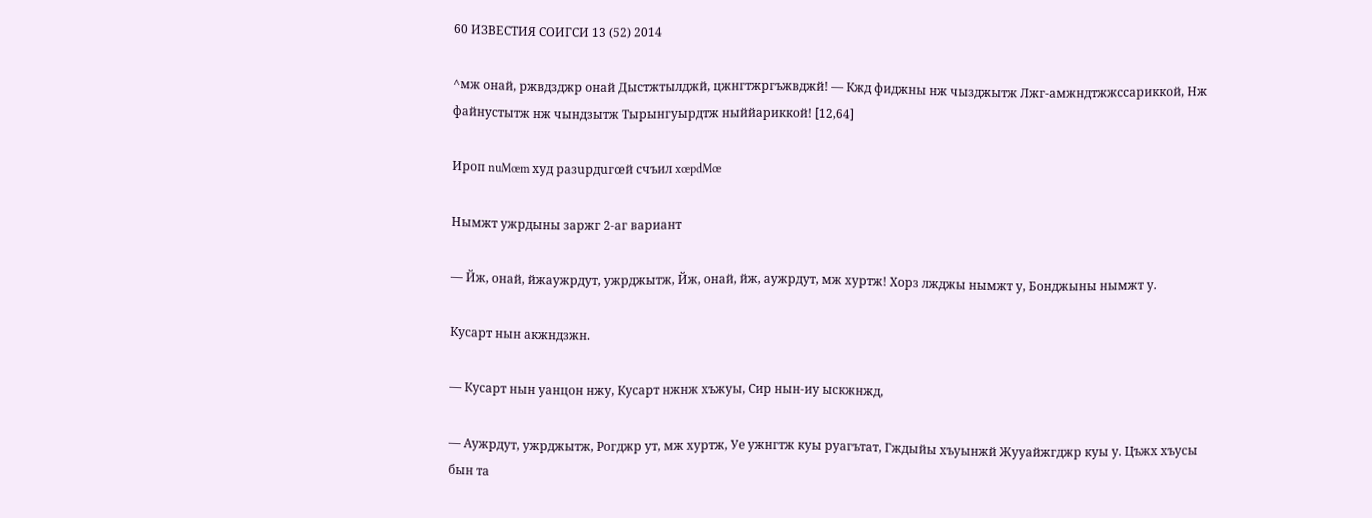60 ИЗВЕСТИЯ СОИГСИ 13 (52) 2014

^мж онай, ржвдзджр онай Дыстжтылджй, цжнгтжргъжвджй! — Кжд фиджны нж чызджытж Лжг-амжндтжжссариккой, Нж файнустытж нж чындзытж Тырынгуырдтж ныййариккой! [12,64]

Ироп nuMœm худ разuрдuгœй счъил xœpdMœ

Нымжт ужрдыны заржг 2-аг вариант

— Йж, онай, йжаужрдут, ужрджытж, Йж, онай, йж, аужрдут, мж хуртж! Хорз лжджы нымжт у, Бонджыны нымжт у.

Кусарт нын акжндзжн.

— Кусарт нын уанцон нжу, Кусарт нжнж хъжуы, Сир нын-иу ыскжнжд,

— Аужрдут, ужрджытж, Рогджр ут, мж хуртж, Уе ужнгтж куы руагътат, Гждыйы хъуынжй Жууайжгджр куы у. Цъжх хъусы бын та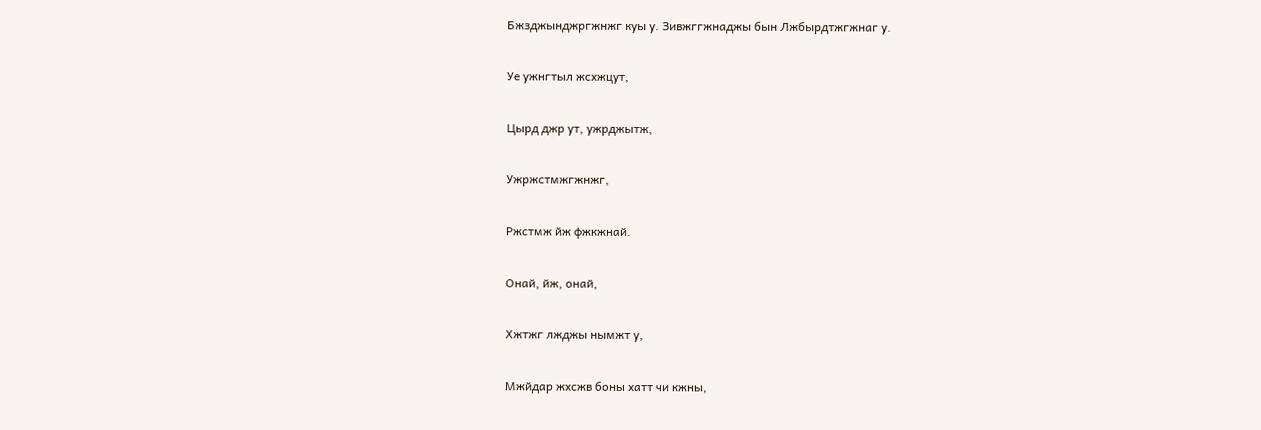Бжзджынджргжнжг куы у. Зивжггжнаджы бын Лжбырдтжгжнаг у.

Уе ужнгтыл жсхжцут,

Цырд джр ут, ужрджытж,

Ужржстмжгжнжг,

Ржстмж йж фжкжнай.

Онай, йж, онай,

Хжтжг лжджы нымжт у,

Мжйдар жхсжв боны хатт чи кжны,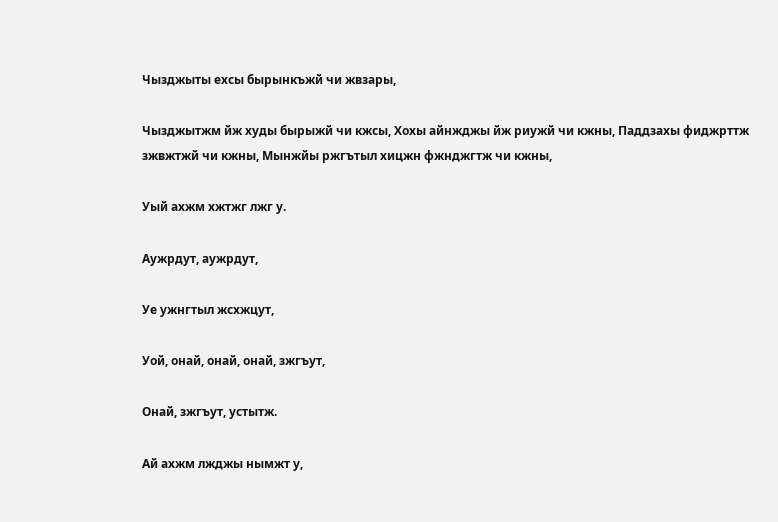Чызджыты ехсы бырынкъжй чи жвзары,

Чызджытжм йж худы бырыжй чи кжсы, Хохы айнжджы йж риужй чи кжны, Паддзахы фиджрттж зжвжтжй чи кжны, Мынжйы ржгътыл хицжн фжнджгтж чи кжны,

Уый ахжм хжтжг лжг у.

Аужрдут, аужрдут,

Уе ужнгтыл жсхжцут,

Уой, онай, онай, онай, зжгъут,

Онай, зжгъут, устытж.

Ай ахжм лжджы нымжт у,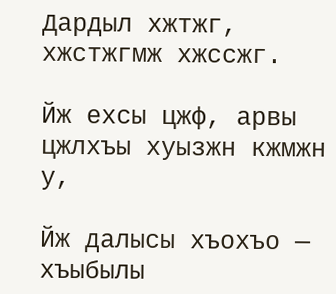Дардыл хжтжг, хжстжгмж хжссжг.

Йж ехсы цжф, арвы цжлхъы хуызжн кжмжн у,

Йж далысы хъохъо — хъыбылы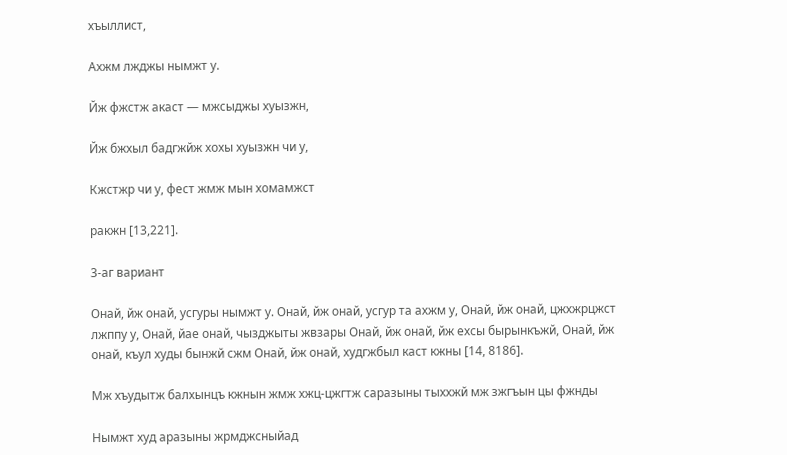хъыллист,

Ахжм лжджы нымжт у.

Йж фжстж акаст — мжсыджы хуызжн,

Йж бжхыл бадгжйж хохы хуызжн чи у,

Кжстжр чи у, фест жмж мын хомамжст

ракжн [13,221].

3-аг вариант

Онай, йж онай, усгуры нымжт у. Онай, йж онай, усгур та ахжм у, Онай, йж онай, цжхжрцжст лжппу у, Онай, йае онай, чызджыты жвзары Онай, йж онай, йж ехсы бырынкъжй, Онай, йж онай, къул худы бынжй сжм Онай, йж онай, худгжбыл каст кжны [14, 8186].

Мж хъудытж балхынцъ кжнын жмж хжц-цжгтж саразыны тыххжй мж зжгъын цы фжнды

Нымжт худ аразыны жрмджсныйад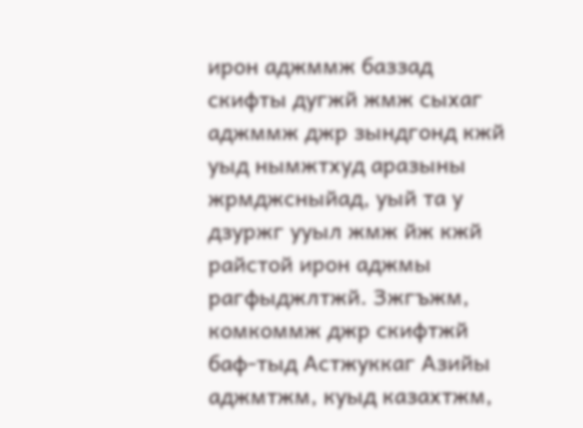ирон аджммж баззад скифты дугжй жмж сыхаг аджммж джр зындгонд кжй уыд нымжтхуд аразыны жрмджсныйад, уый та у дзуржг ууыл жмж йж кжй райстой ирон аджмы рагфыджлтжй. Зжгъжм, комкоммж джр скифтжй баф-тыд Астжуккаг Азийы аджмтжм, куыд казахтжм,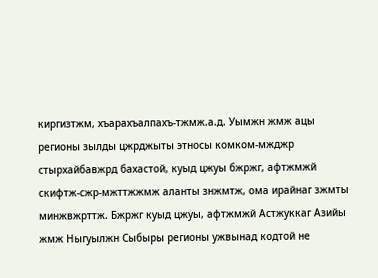киргизтжм, хъарахъалпахъ-тжмж.а.д. Уымжн жмж ацы регионы зылды цжрджыты этносы комком-мжджр стырхайбавжрд бахастой, куыд цжуы бжржг, афтжмжй скифтж-сжр-мжттжжмж аланты знжмтж, ома ирайнаг зжмты минжвжрттж. Бжржг куыд цжуы, афтжмжй Астжуккаг Азийы жмж Ныгуылжн Сыбыры регионы ужвынад кодтой не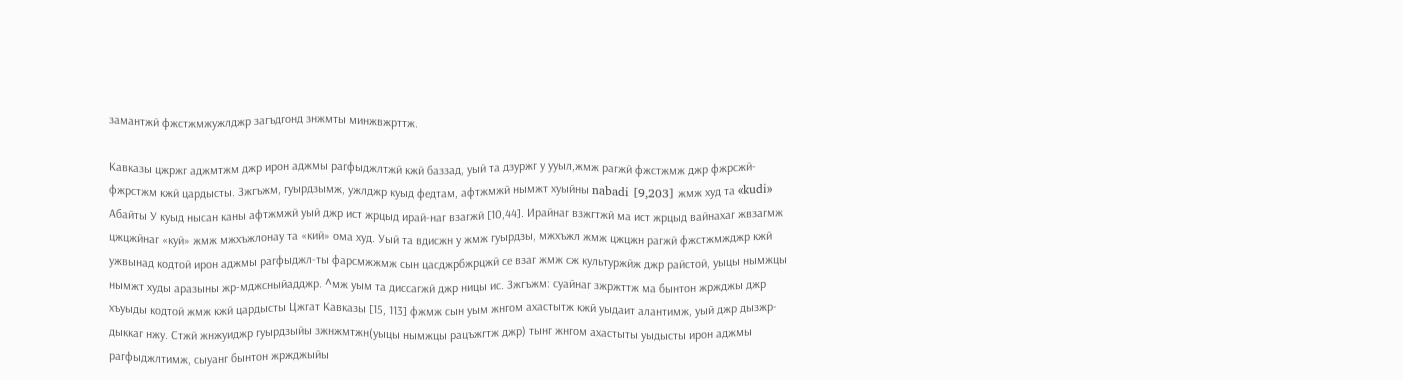замантжй фжстжмжужлджр загъдгонд знжмты минжвжрттж.

Кавказы цжржг аджмтжм джр ирон аджмы рагфыджлтжй кжй баззад, уый та дзуржг у ууыл,жмж рагжй фжстжмж джр фжрсжй-фжрстжм кжй цардысты. Зжгъжм, гуырдзымж, ужлджр куыд федтам, афтжмжй нымжт хуыйны nabadi [9,203] жмж худ та «kudi» Абайты У куыд нысан каны афтжмжй уый джр ист жрцыд ирай-наг взагжй [10,44]. Ирайнаг взжгтжй ма ист жрцыд вайнахаг жвзагмж цжцжйнаг «куй» жмж мжхъжлонау та «кий» ома худ. Уый та вдисжн у жмж гуырдзы, мжхъжл жмж цжцжн рагжй фжстжмжджр кжй ужвынад кодтой ирон аджмы рагфыджл-ты фарсмжжмж сын цасджрбжрцжй се взаг жмж сж культуржйж джр райстой, уыцы нымжцы нымжт худы аразыны жр-мджсныйадджр. ^мж уым та диссагжй джр ницы ис. Зжгъжм: суайнаг зжржттж ма бынтон жржджы джр хъуыды кодтой жмж кжй цардысты Цжгат Кавказы [15, 113] фжмж сын уым жнгом ахастытж кжй уыдаит алантимж, уый джр дызжр-дыккаг нжу. Стжй жнжуиджр гуырдзыйы зжнжмтжн(уыцы нымжцы рацъжгтж джр) тынг жнгом ахастыты уыдысты ирон аджмы рагфыджлтимж, сыуанг бынтон жржджыйы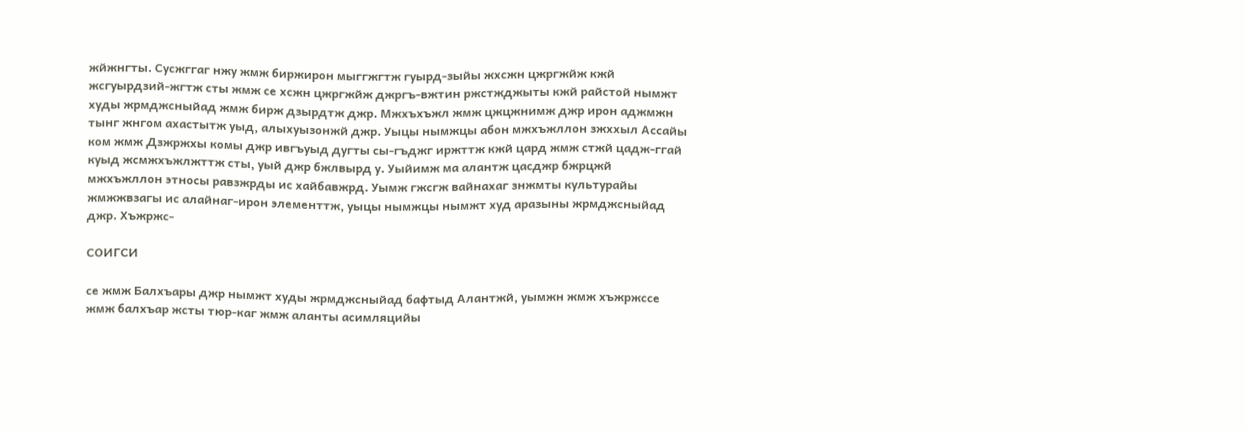жйжнгты. Сусжггаг нжу жмж биржирон мыггжгтж гуырд-зыйы жхсжн цжргжйж кжй жсгуырдзий-жгтж сты жмж се хсжн цжргжйж джргъ-вжтин ржстжджыты кжй райстой нымжт худы жрмджсныйад жмж бирж дзырдтж джр. Мжхъхъжл жмж цжцжнимж джр ирон аджмжн тынг жнгом ахастытж уыд, алыхуызонжй джр. Уыцы нымжцы абон мжхъжллон зжххыл Ассайы ком жмж Дзжржхы комы джр ивгъуыд дугты сы-гъджг иржттж кжй цард жмж стжй цадж-ггай куыд жсмжхъжлжттж сты, уый джр бжлвырд у. Уыйимж ма алантж цасджр бжрцжй мжхъжллон этносы равзжрды ис хайбавжрд. Уымж гжсгж вайнахаг знжмты культурайы жмжжвзагы ис алайнаг-ирон элементтж, уыцы нымжцы нымжт худ аразыны жрмджсныйад джр. Хъжржс-

СОИГСИ

се жмж Балхъары джр нымжт худы жрмджсныйад бафтыд Алантжй, уымжн жмж хъжржссе жмж балхъар жсты тюр-каг жмж аланты асимляцийы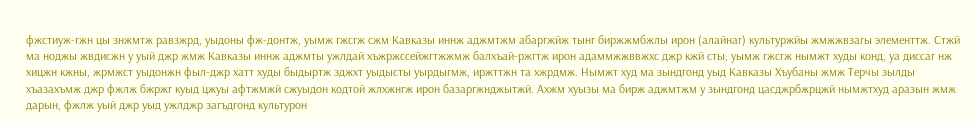фжстиуж-гжн цы знжмтж равзжрд, уыдоны фж-донтж, уымж гжсгж сжм Кавказы иннж аджмтжм абаргжйж тынг биржжмбжлы ирон (алайнаг) культуржйы жмжжвзагы элементтж. Стжй ма ноджы жвдисжн у уый джр жмж Кавказы иннж аджмты ужлдай хъжржссейжгтжжмж балхъай-ржгтж ирон адаммжжввжхс джр кжй сты, уымж гжсгж нымжт худы конд, уа диссаг нж хицжн кжны, жрмжст уыдонжн фыл-джр хатт худы быдыртж зджхт уыдысты уырдыгмж, иржттжн та хжрдмж. Нымжт худ ма зындгонд уыд Кавказы Хъубаны жмж Терчы зылды хъазахъмж джр фжлж бжржг куыд цжуы афтжмжй сжуыдон кодтой жлхжнгж ирон базаргжнджытжй. Ахжм хуызы ма бирж аджмтжм у зындгонд цасджрбжрцжй нымжтхуд аразын жмж дарын, фжлж уый джр уыд ужлджр загъдгонд культурон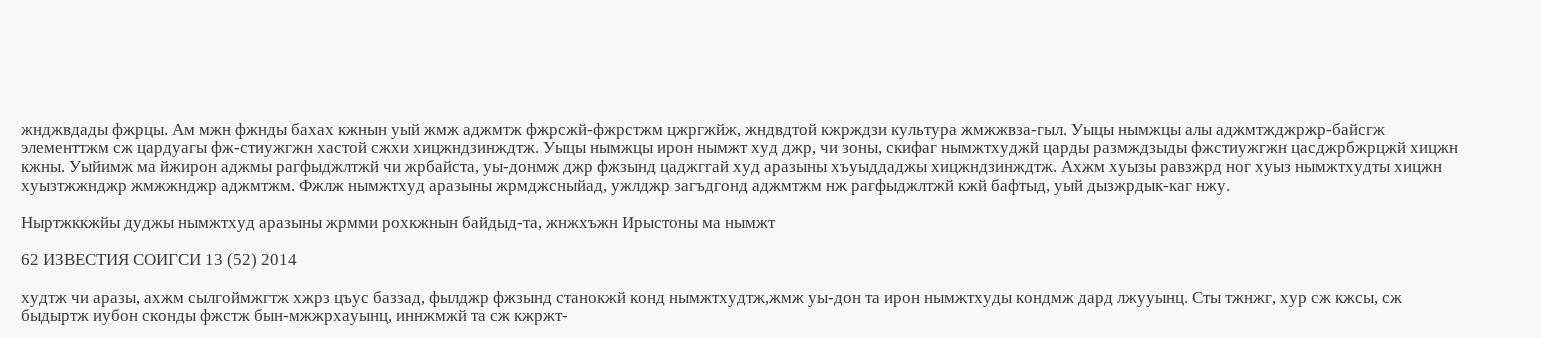жнджвдады фжрцы. Ам мжн фжнды бахах кжнын уый жмж аджмтж фжрсжй-фжрстжм цжргжйж, жндвдтой кжрждзи культура жмжжвза-гыл. Уыцы нымжцы алы аджмтжджржр-байсгж элементтжм сж цардуагы фж-стиужгжн хастой сжхи хицжндзинждтж. Уыцы нымжцы ирон нымжт худ джр, чи зоны, скифаг нымжтхуджй царды размждзыды фжстиужгжн цасджрбжрцжй хицжн кжны. Уыйимж ма йжирон аджмы рагфыджлтжй чи жрбайста, уы-донмж джр фжзынд цаджггай худ аразыны хъуыддаджы хицжндзинждтж. Ахжм хуызы равзжрд ног хуыз нымжтхудты хицжн хуызтжжнджр жмжжнджр аджмтжм. Фжлж нымжтхуд аразыны жрмджсныйад, ужлджр загъдгонд аджмтжм нж рагфыджлтжй кжй бафтыд, уый дызжрдык-каг нжу.

Ныртжккжйы дуджы нымжтхуд аразыны жрмми рохкжнын байдыд-та, жнжхъжн Ирыстоны ма нымжт

62 ИЗВЕСТИЯ СОИГСИ 13 (52) 2014

худтж чи аразы, ахжм сылгоймжгтж хжрз цъус баззад, фылджр фжзынд станокжй конд нымжтхудтж,жмж уы-дон та ирон нымжтхуды кондмж дард лжууынц. Сты тжнжг, хур сж кжсы, сж быдыртж иубон сконды фжстж бын-мжжрхауынц, иннжмжй та сж кжржт-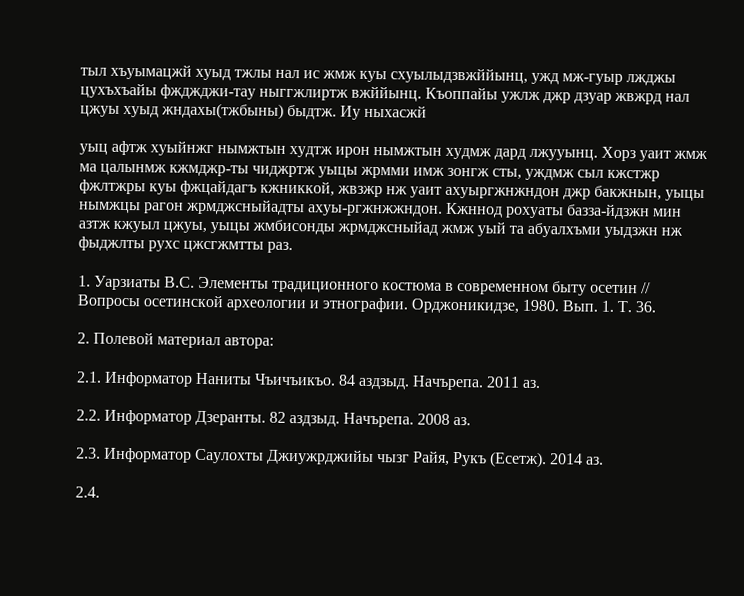тыл хъуымацжй хуыд тжлы нал ис жмж куы схуылыдзвжййынц, ужд мж-гуыр лжджы цухъхъайы фжджджи-тау ныггжлиртж вжййынц. Къоппайы ужлж джр дзуар жвжрд нал цжуы хуыд жндахы(тжбыны) быдтж. Иу ныхасжй

уыц афтж хуыйнжг нымжтын худтж ирон нымжтын худмж дард лжууынц. Хорз уаит жмж ма цалынмж кжмджр-ты чиджртж уыцы жрмми имж зонгж сты, уждмж сыл кжстжр фжлтжры куы фжцайдагъ кжниккой, жвзжр нж уаит ахуыргжнжндон джр бакжнын, уыцы нымжцы рагон жрмджсныйадты ахуы-ргжнжжндон. Кжннод рохуаты базза-йдзжн мин азтж кжуыл цжуы, уыцы жмбисонды жрмджсныйад жмж уый та абуалхъми уыдзжн нж фыджлты рухс цжсгжмтты раз.

1. Уарзиаты В.С. Элементы традиционного костюма в современном быту осетин // Вопросы осетинской археологии и этнографии. Орджоникидзе, 1980. Вып. 1. Т. 36.

2. Полевой материал автора:

2.1. Информатор Наниты Чъичъикъо. 84 аздзыд. Начърепа. 2011 аз.

2.2. Информатор Дзеранты. 82 аздзыд. Начърепа. 2008 аз.

2.3. Информатор Саулохты Джиужрджийы чызг Райя, Рукъ (Есетж). 2014 аз.

2.4.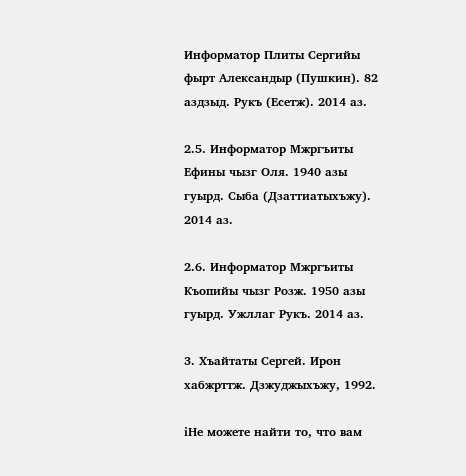Информатор Плиты Сергийы фырт Александыр (Пушкин). 82 аздзыд. Рукъ (Есетж). 2014 аз.

2.5. Информатор Мжргъиты Ефины чызг Оля. 1940 азы гуырд. Сыба (Дзаттиатыхъжу). 2014 аз.

2.6. Информатор Мжргъиты Къопийы чызг Розж. 1950 азы гуырд. Ужллаг Рукъ. 2014 аз.

3. Хъайтаты Сергей. Ирон хабжрттж. Дзжуджыхъжу, 1992.

iНе можете найти то, что вам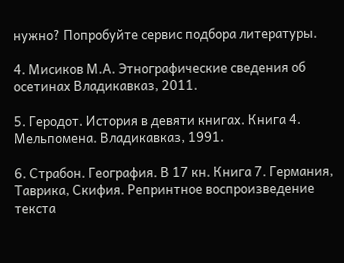нужно? Попробуйте сервис подбора литературы.

4. Мисиков М.А. Этнографические сведения об осетинах Владикавказ, 2011.

5. Геродот. История в девяти книгах. Книга 4. Мельпомена. Владикавказ, 1991.

6. Страбон. География. В 17 кн. Книга 7. Германия, Таврика, Скифия. Репринтное воспроизведение текста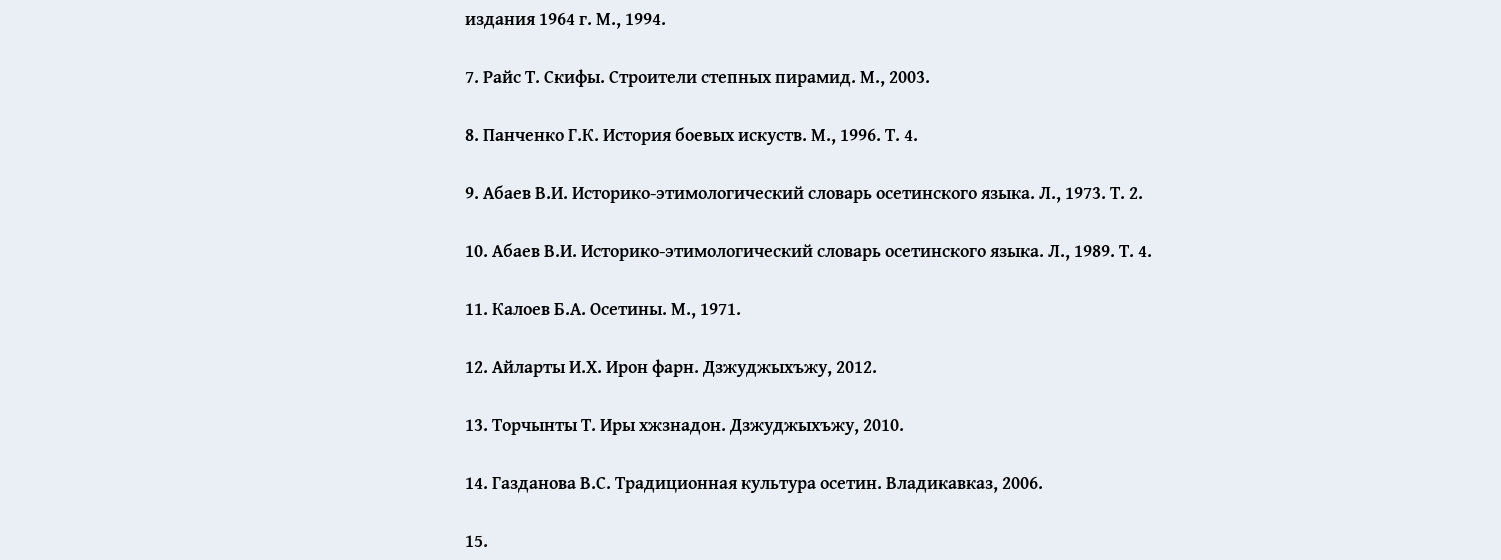издания 1964 г. М., 1994.

7. Райс Т. Скифы. Строители степных пирамид. М., 2003.

8. Панченко Г.К. История боевых искуств. М., 1996. Т. 4.

9. Абаев В.И. Историко-этимологический словарь осетинского языка. Л., 1973. Т. 2.

10. Абаев В.И. Историко-этимологический словарь осетинского языка. Л., 1989. Т. 4.

11. Калоев Б.А. Осетины. М., 1971.

12. Айларты И.Х. Ирон фарн. Дзжуджыхъжу, 2012.

13. Торчынты Т. Иры хжзнадон. Дзжуджыхъжу, 2010.

14. Газданова В.С. Традиционная культура осетин. Владикавказ, 2006.

15.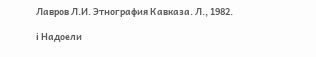Лавров Л.И. Этнография Кавказа. Л., 1982.

i Надоели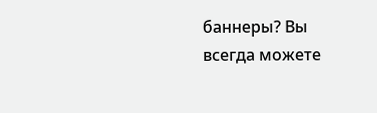баннеры? Вы всегда можете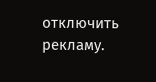отключить рекламу.